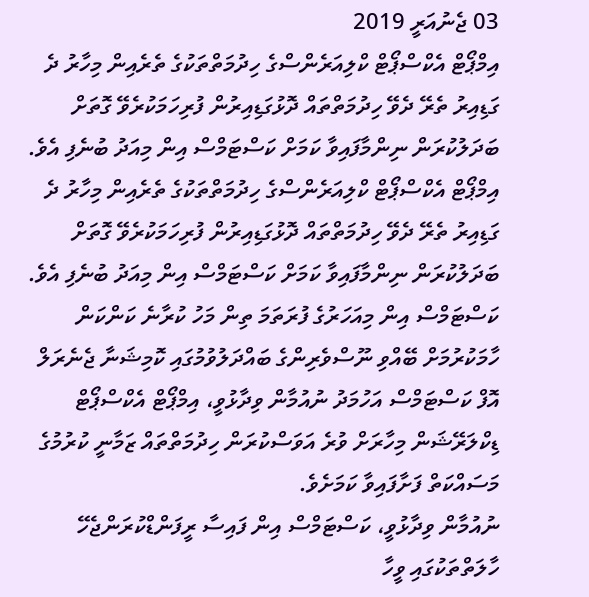03 ޖެނުއަރީ 2019
އިމްޕޯޓް އެކްސްޕޯޓް ކްލިއަރެންސްގެ ހިދުމަތްތަކުގެ ތެރެއިން މިހާރު ދެ ގަޑިއިރު ތެރޭ ދެވޭ ހިދުމަތްތައް ދޮޅުގަޑިއިރުން ފުރިހަމަކުރެވޭ ގޮތަށް ބަދަލުކުރަން ނިންމާފައިވާ ކަމަށް ކަސްޓަމްސް އިން މިއަދު ބުނެފި އެވެ.
އިމްޕޯޓް އެކްސްޕޯޓް ކްލިއަރެންސްގެ ހިދުމަތްތަކުގެ ތެރެއިން މިހާރު ދެ ގަޑިއިރު ތެރޭ ދެވޭ ހިދުމަތްތައް ދޮޅުގަޑިއިރުން ފުރިހަމަކުރެވޭ ގޮތަށް ބަދަލުކުރަން ނިންމާފައިވާ ކަމަށް ކަސްޓަމްސް އިން މިއަދު ބުނެފި އެވެ.
ކަސްޓަމްސް އިން މިއަހަރުގެ ފުރަތަމަ ތިން މަހު ކުރާނެ ކަންކަން ހާމަކުރުމަށް ބޭއްވި ނޫސްވެރިންގެ ބައްދަލުވުމުގައި ކޮމިޝަނާ ޖެނެރަލް އޮފް ކަސްޓަމްސް އަހުމަދު ނުއުމާން ވިދާޅުވީ، އިމްޕޯޓް އެކްސްޕޯޓް ޑިކްލަރޭޝަން މިހާރަށް ވުރެ އަވަސްކުރަން ހިދުމަތްތައް ޒަމާނީ ކުރުމުގެ މަސައްކަތް ފަށާފައިވާ ކަމަށެވެ.
ނުއުމާން ވިދާޅުވީ، ކަސްޓަމްސް އިން ފައިސާ ރީފަންޑްކުރަންޖެހޭ ހާލަތްތަކުގައި ވީހާ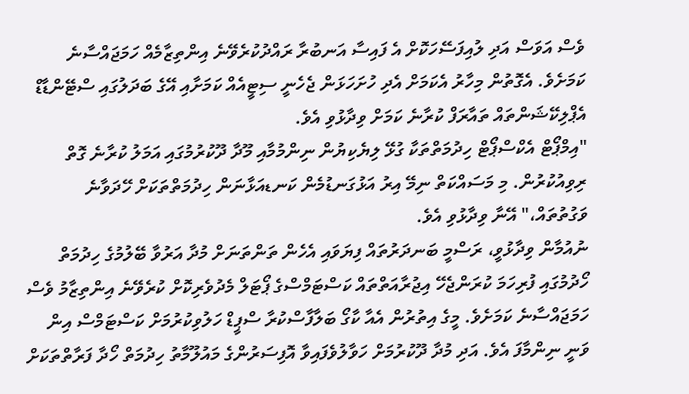ވެސް އަވަސް އަދި ލުއިފަސޭހަކޮށް އެ ފައިސާ އަނބުރާ ރައްދުކުރެވޭނެ އިންތިޒާމެއް ހަމަޖައްސާނެ ކަމަށެވެ. އެގޮތުން މިހާރު އެކަމަށް އެދި ހުށަހަޅަން ޖެހެނީ ސިޓީއެއް ކަމަށާއި އޭގެ ބަދަލުގައި ސްޓޭންޑާޑް އެޕްލިކޭޝަންތައް ތައާރަފް ކުރާނެ ކަމަށް ވިދާޅުވި އެވެ.
"އިމްޕޯޓް އެކްސްޕޯޓް ހިދުމަތްތަކާ ގުޅޭ ލިޔެކިޔުން ނިންމުމާއި މޫދާ ދޫކުރުމުގައި އަމަލު ކުރާނެ ގޮތް ރިވިއުކުރުން. މި މަސައްކަތް ނިމޭ އިރު އަޅުގަނޑުމެން ކަނޑއަޅާނަން ހިދުމަތްތަކަށް ހޭދަވާނެ ވަގުތުތައް،" އޭނާ ވިދާޅުވި އެވެ.
ނުއުމާން ވިދާޅުވީ، ރަސްމީ ބަނދަރުތައް ފިޔަވައި އެހެން ތަންތަނަށް މުދާ އަރުވާ ބޭލުމުގެ ހިދުމަތް ހޯދުމުގައި ފުރިހަމަ ކުރަންޖެހޭ އިޖުރާއަތްތައް ކަސްޓަމްސްގެ ޕޯޓަލް މެދުވެރިކޮށް ކުރެވޭނެ އިންތިޒާމު ވެސް ހަމަޖައްސާނެ ކަމަށެވެ. މީގެ އިތުރުން އެއާ ކާގޯ ބަލާފާސްކުރާ ސްޕީޑް ހަލުވިކުރުމަށް ކަސްޓަމްސް އިން ވަނީ ނިންމާފަ އެވެ. އަދި މުދާ ދޫކުރުމަށް ހަވާލުވެފައިވާ އޮފިސަރުންގެ މައުލޫމާތު ހިދުމަތް ހޯދާ ފަރާތްތަކަށް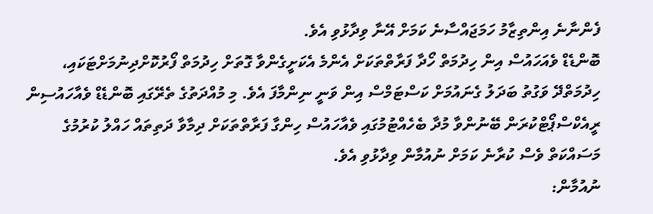ފެންނާނެ އިންތިޒާމު ހަމަޖައްސާނެ ކަމަށް އޭނާ ވިދާޅުވި އެވެ.
ބޮންޑެޑް ވެއަހައުސް އިން ހިދުމަތް ހޯދާ ފަރާތްތަކަށް އެންމެ އެކަށީގެންވާ ގޮތަށް ހިދުމަތް ފޯރުކޮށްދިނުމަށްޓަކައި، ހިދުމަތްދޭ ވަގުތު ބަދަލު ގެނައުމަށް ކަސްޓަމްސް އިން ވަނީ ނިންމާފަ އެވެ. މި މުއްދަތުގެ ތެރޭގައި ބޮންޑެޑް ވެއާހައުސިން ރީއެކްސްޕޯޓްކުރަން ބޭނުންވާ މުދާ ބެހެއްޓުމުގައި ވެއާހައުސް ހިންގާ ފަރާތްތަކަށް ދިމާވާ ދަތިތައް ހައްލު ކުރުމުގެ މަސައްކަތް ވެސް ކުރާނެ ކަމަށް ނުއުމާން ވިދާޅުވި އެވެ.
ނުއުމާން: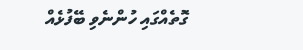ގޮތެއްގައި ހުންނެވި ބޭފުޅެއް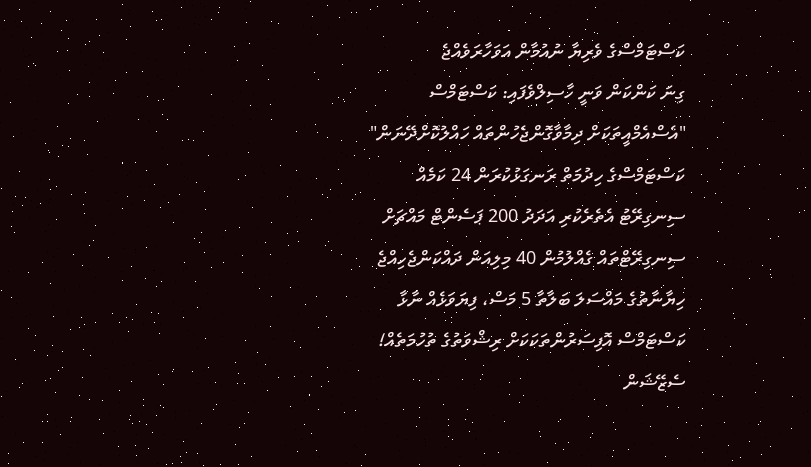ކަސްޓަމްސްގެ ވެރިޔާ ނުއުމާން އަވަހާރަވެއްޖެ
ގިނަ ކަންކަން ވަނީ ހާސިލްވެފައި: ކަސްޓަމްސް
"އެސްއެމްއީތަކަށް ދިމާވާގޮންޖެހުންތައް ހައްލުކޮށްދޭނަން"
ކަސްޓަމްސްގެ ހިދުމަތް ރަނގަޅުކުރަން 24 ކަމެއް
ސިނގިރޭޓު އެތެރެކުރި އަދަދު 200 ޕަސެންޓް މައްޗަށް
ސިނގިރޭޓްތައް ގެއްލުމުން 40 މިލިއަން ދައްކަންޖެހިއްޖެ
ހިޔާނާތުގެ މައްސަލަ ބަލާތާ 5 މަސް، ފިޔަވަޅެއް ނާޅާ
ކަސްޓަމްސް އޮފިސަރުންތަކަކަށް ރިޝްވަތުގެ ތުހުމަތެއް!
ސެޒޭޝަން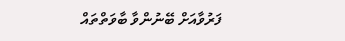ފަރުވާއަށް ބޭނުންވާ ބާވަތްތައް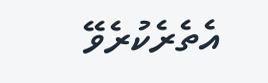އެތެރެކުރެވޭ